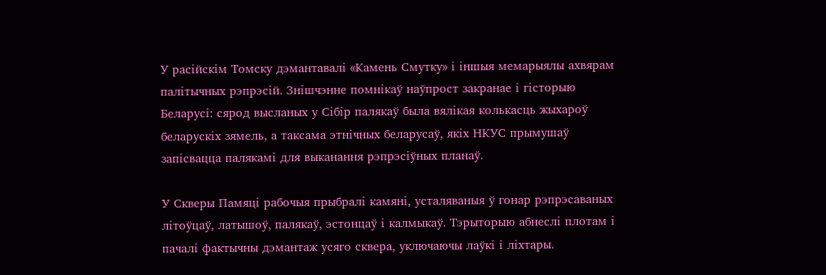У расійскім Томску дэмантавалі «Камень Смутку» і іншыя мемарыялы ахвярам палітычных рэпрэсій. Знішчэнне помнікаў наўпрост закранае і гісторыю Беларусі: сярод высланых у Сібір палякаў была вялікая колькасць жыхароў беларускіх зямель, а таксама этнічных беларусаў, якіх НКУС прымушаў запісвацца палякамі для выканання рэпрэсіўных планаў.

У Скверы Памяці рабочыя прыбралі камяні, усталяваныя ў гонар рэпрэсаваных літоўцаў, латышоў, палякаў, эстонцаў і калмыкаў. Тэрыторыю абнеслі плотам і пачалі фактычны дэмантаж усяго сквера, уключаючы лаўкі і ліхтары.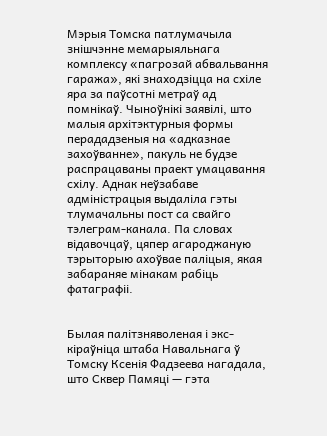Мэрыя Томска патлумачыла знішчэнне мемарыяльнага комплексу «пагрозай абвальвання гаража», які знаходзіцца на схіле яра за паўсотні метраў ад помнікаў. Чыноўнікі заявілі, што малыя архітэктурныя формы перададзеныя на «адказнае захоўванне», пакуль не будзе распрацаваны праект умацавання схілу. Аднак неўзабаве адміністрацыя выдаліла гэты тлумачальны пост са свайго тэлеграм-канала. Па словах відавочцаў, цяпер агароджаную тэрыторыю ахоўвае паліцыя, якая забараняе мінакам рабіць фатаграфіі.


Былая палітзняволеная і экс-кіраўніца штаба Навальнага ў Томску Ксенія Фадзеева нагадала, што Сквер Памяці — гэта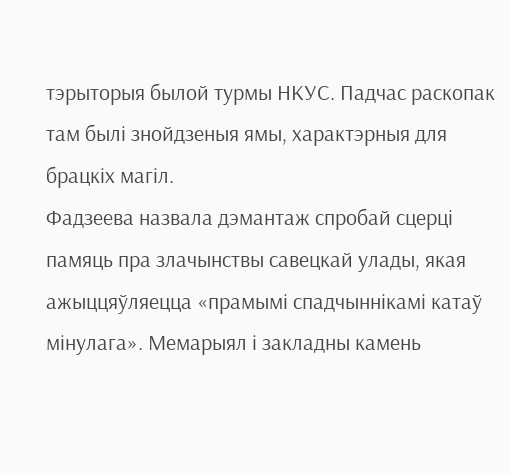тэрыторыя былой турмы НКУС. Падчас раскопак там былі знойдзеныя ямы, характэрныя для брацкіх магіл.
Фадзеева назвала дэмантаж спробай сцерці памяць пра злачынствы савецкай улады, якая ажыццяўляецца «прамымі спадчыннікамі катаў мінулага». Мемарыял і закладны камень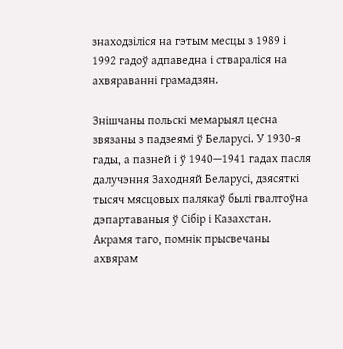знаходзіліся на гэтым месцы з 1989 і 1992 гадоў адпаведна і ствараліся на ахвяраванні грамадзян.

Знішчаны польскі мемарыял цесна звязаны з падзеямі ў Беларусі. У 1930‑я гады, а пазней і ў 1940—1941 гадах пасля далучэння Заходняй Беларусі, дзясяткі тысяч мясцовых палякаў былі гвалтоўна дэпартаваныя ў Сібір і Казахстан.
Акрамя таго, помнік прысвечаны ахвярам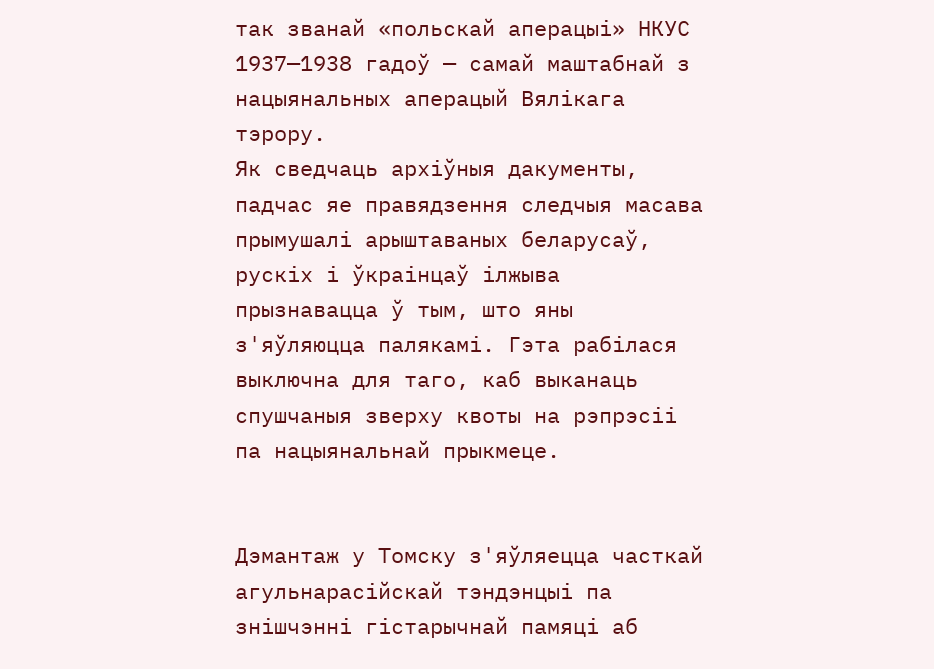так званай «польскай аперацыі» НКУС 1937—1938 гадоў — самай маштабнай з нацыянальных аперацый Вялікага тэрору.
Як сведчаць архіўныя дакументы, падчас яе правядзення следчыя масава прымушалі арыштаваных беларусаў, рускіх і ўкраінцаў ілжыва прызнавацца ў тым, што яны з'яўляюцца палякамі. Гэта рабілася выключна для таго, каб выканаць спушчаныя зверху квоты на рэпрэсіі па нацыянальнай прыкмеце.


Дэмантаж у Томску з'яўляецца часткай агульнарасійскай тэндэнцыі па знішчэнні гістарычнай памяці аб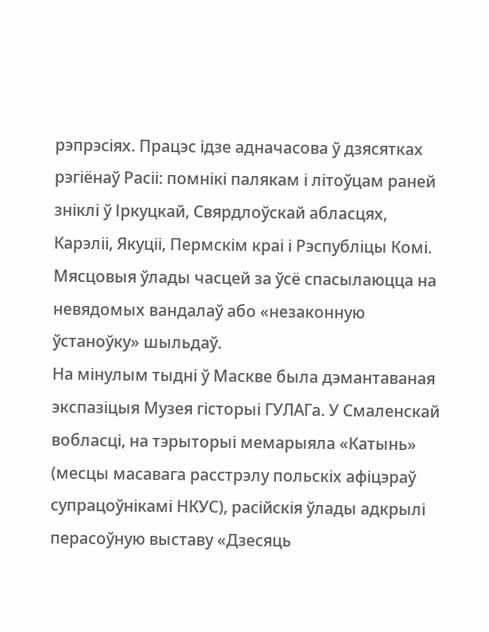рэпрэсіях. Працэс ідзе адначасова ў дзясятках рэгіёнаў Расіі: помнікі палякам і літоўцам раней зніклі ў Іркуцкай, Свярдлоўскай абласцях, Карэліі, Якуціі, Пермскім краі і Рэспубліцы Комі. Мясцовыя ўлады часцей за ўсё спасылаюцца на невядомых вандалаў або «незаконную ўстаноўку» шыльдаў.
На мінулым тыдні ў Маскве была дэмантаваная экспазіцыя Музея гісторыі ГУЛАГа. У Смаленскай вобласці, на тэрыторыі мемарыяла «Катынь» (месцы масавага расстрэлу польскіх афіцэраў супрацоўнікамі НКУС), расійскія ўлады адкрылі перасоўную выставу «Дзесяць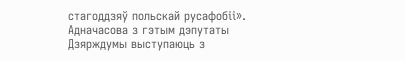стагоддзяў польскай русафобіі». Адначасова з гэтым дэпутаты Дзярждумы выступаюць з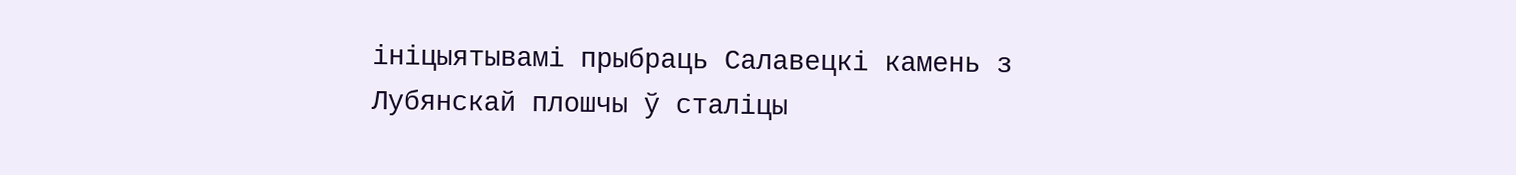ініцыятывамі прыбраць Салавецкі камень з Лубянскай плошчы ў сталіцы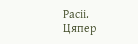Расіі.
Цяпер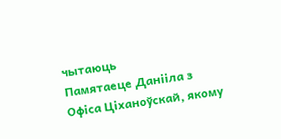чытаюць
Памятаеце Данііла з Офіса Ціханоўскай, якому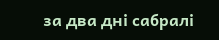за два дні сабралі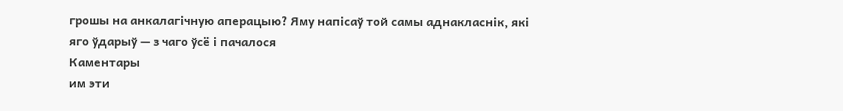грошы на анкалагічную аперацыю? Яму напісаў той самы аднакласнік, які яго ўдарыў — з чаго ўсё і пачалося
Каментары
им эти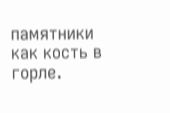памятники как кость в горле.